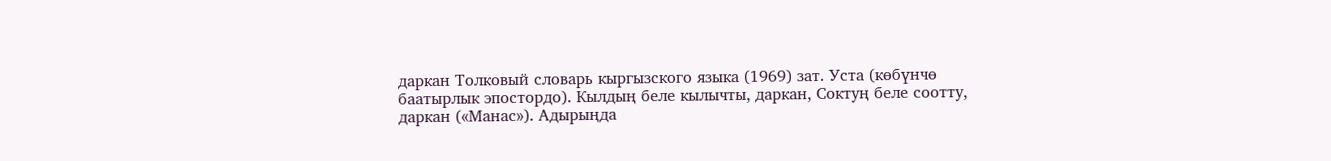даркан Толковый словарь кыргызского языка (1969) зат. Уста (көбүнчө баатырлык эпостордо). Кылдың беле кылычты, даркан, Соктуң беле соотту, даркан («Манас»). Адырыңда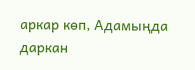аркар көп, Адамыңда даркан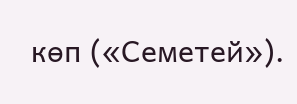көп («Семетей»).